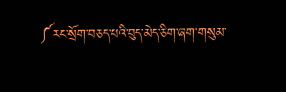༼རང་སྲོག་བཅད་པའི་བུད་མེད་ཅིག་ཞག་གསུམ་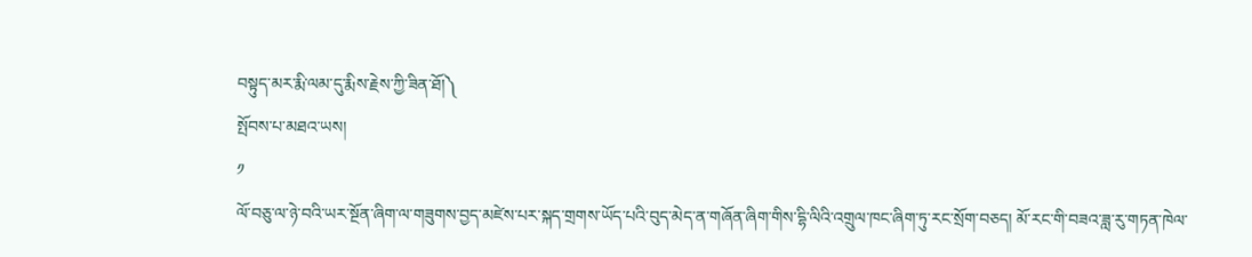བསྟུད་མར་རྨི་ལམ་དུ་རྨིས་རྗེས་ཀྱི་ཟིན་ཐོ།༽
སྤོབས་པ་མཐའ་ཡས།
༡
ལོ་བཅུ་ལ་ཉེ་བའི་ཡར་སྔོན་ཞིག་ལ་གཟུགས་བྱད་མཛེས་པར་སྐད་གྲགས་ཡོད་པའི་བུད་མེད་ན་གཞོན་ཞིག་གིས་དྷི་ལིའི་འགྲུལ་ཁང་ཞིག་ཏུ་རང་སྲོག་བཅད། མོ་རང་གི་བཟའ་ཟླ་རུ་གཏན་ཁེལ་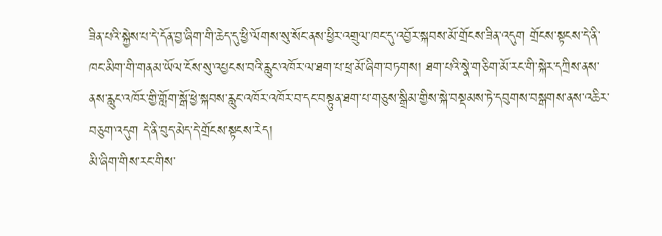ཟིན་པའི་སྐྱེས་པ་དེ་དོན་བྱ་ཞིག་གི་ཆེད་དུ་ཕྱི་ལོགས་སུ་སོང་ནས་ཕྱིར་འགྲུལ་ཁང་དུ་འབྱོར་སྐབས་མོ་གྲོངས་ཟིན་འདུག གྲོངས་སྟངས་དེ་ནི་ཁང་མིག་གི་གནམ་ཡོལ་ངོས་སུ་འཔྱངས་བའི་རླུང་འཁོར་ལ་ཐག་པ་ཕྲ་མོ་ཞིག་བཏགས། ཐག་པའི་སྣེ་གཅིག་མོ་རང་གི་སྐེར་དཀྲིས་ནས་ནས་རླུང་འཁོར་གྱི་གློག་སྒོ་ཕྱེ་སྐབས་རླུང་འཁོར་འཁོར་བ་དང་བསྟུན་ཐག་པ་གཅུས་སྒྲིམ་གྱིས་སྐེ་བསྡམས་ཏེ་དབུགས་བསྒགས་ནས་འཆིར་བཅུག་འདུག དེ་ནི་བུད་མེད་དེ་གྲོངས་སྟངས་རེད།
མི་ཞིག་གིས་རང་གིས་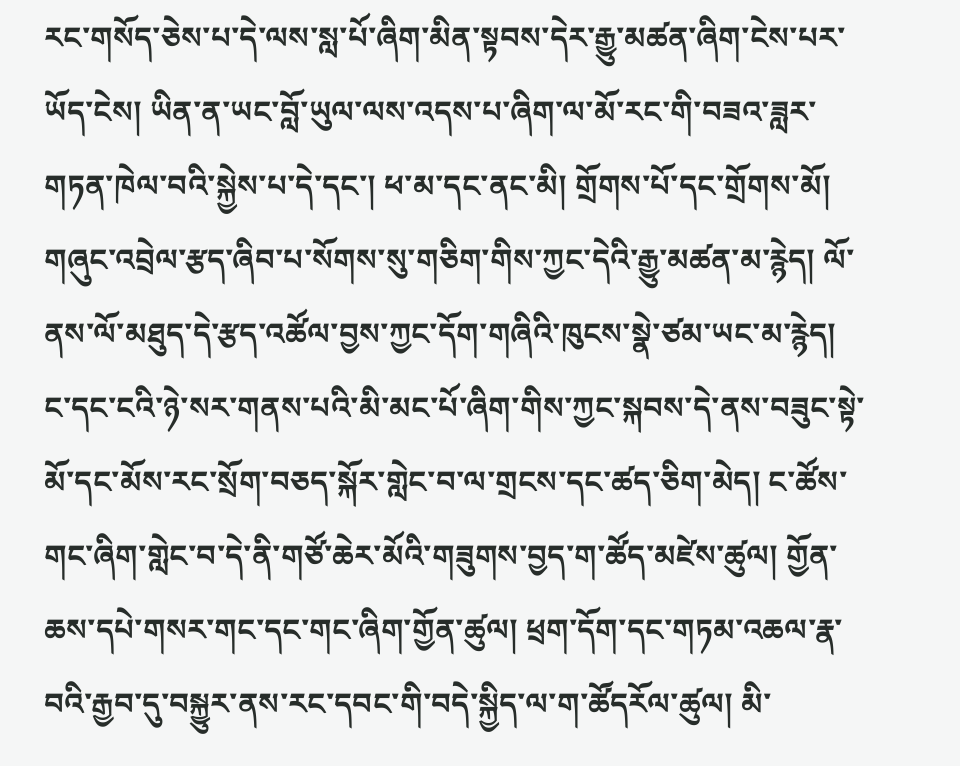རང་གསོད་ཅེས་པ་དེ་ལས་སླ་པོ་ཞིག་མིན་སྟབས་དེར་རྒྱུ་མཚན་ཞིག་ངེས་པར་ཡོད་ངེས། ཡིན་ན་ཡང་བློ་ཡུལ་ལས་འདས་པ་ཞིག་ལ་མོ་རང་གི་བཟའ་ཟླར་གཏན་ཁེལ་བའི་སྐྱེས་པ་དེ་དང་། ཕ་མ་དང་ནང་མི། གྲོགས་པོ་དང་གྲོགས་མོ། གཞུང་འབྲེལ་རྩད་ཞིབ་པ་སོགས་སུ་གཅིག་གིས་ཀྱང་དེའི་རྒྱུ་མཚན་མ་རྙེད། ལོ་ནས་ལོ་མཐུད་དེ་རྩད་འཚོལ་བྱས་ཀྱང་དོག་གཞིའི་ཁུངས་སྣེ་ཙམ་ཡང་མ་རྙེད།
ང་དང་ངའི་ཉེ་སར་གནས་པའི་མི་མང་པོ་ཞིག་གིས་ཀྱང་སྐབས་དེ་ནས་བཟུང་སྟེ་མོ་དང་མོས་རང་སྲོག་བཅད་སྐོར་གླེང་བ་ལ་གྲངས་དང་ཚད་ཅིག་མེད། ང་ཚོས་གང་ཞིག་གླེང་བ་དེ་ནི་གཙོ་ཆེར་མོའི་གཟུགས་བྱད་ག་ཚོད་མཛེས་ཚུལ། གྱོན་ཆས་དཔེ་གསར་གང་དང་གང་ཞིག་གྱོན་ཚུལ། ཕྲག་དོག་དང་གཏམ་འཆལ་རྣ་བའི་རྒྱབ་དུ་བསྐྱུར་ནས་རང་དབང་གི་བདེ་སྐྱིད་ལ་ག་ཚོདརོལ་ཚུལ། མི་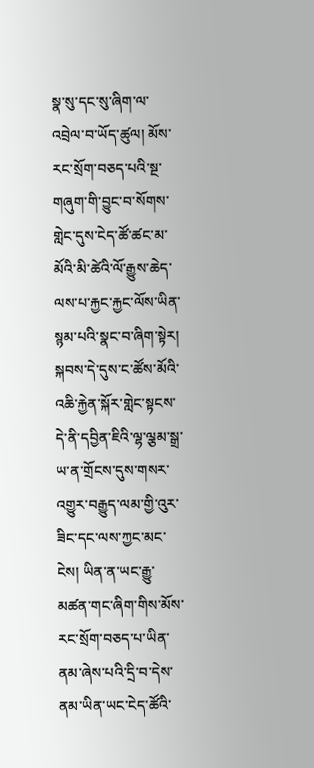སྣ་སུ་དང་སུ་ཞིག་ལ་འབྲེལ་བ་ཡོད་ཚུལ། མོས་རང་སྲོག་བཅད་པའི་སྔ་གཞུག་གི་བྱུང་བ་སོགས་གླེང་དུས་ངེད་ཚོ་ཚང་མ་མོའི་མི་ཚེའི་ལོ་རྒྱུས་ཆེད་ལས་པ་རྐྱང་རྐྱང་ལོས་ཡིན་སྙམ་པའི་སྣང་བ་ཞིག་སྟེར། སྐབས་དེ་དུས་ང་ཚོས་མོའི་འཆི་རྐྱེན་སྐོར་གླེང་སྟངས་དེ་ནི་དབྱིན་ཇིའི་ལྷ་ལྕམ་སྒྲ་ཡ་ན་གྲོངས་དུས་གསར་འགྱུར་བརྒྱུད་ལམ་གྱི་འུར་ཟིང་དང་ལས་ཀྱང་མང་ངེས། ཡིན་ན་ཡང་རྒྱུ་མཚན་གང་ཞིག་གིས་མོས་རང་སྲོག་བཅད་པ་ཡིན་ནམ་ཞེས་པའི་དྲི་བ་དེས་ནམ་ཡིན་ཡང་ངེད་ཚོའི་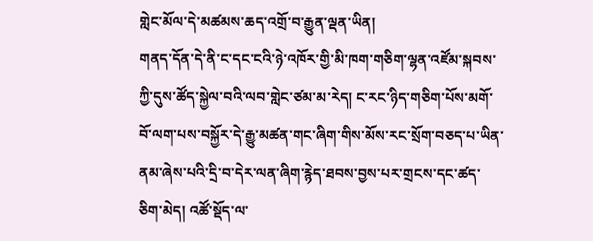གླེང་མོལ་དེ་མཚམས་ཆད་འགྲོ་བ་རྒྱུན་ལྡན་ཡིན།
གནད་དོན་དེ་ནི་ང་དང་ངའི་ཉེ་འཁོར་གྱི་མི་ཁག་གཅིག་ལྷན་འཛོམ་སྐབས་ཀྱི་དུས་ཚོད་སྐྱེལ་བའི་ལབ་གླེང་ཙམ་མ་རེད། ང་རང་ཉིད་གཅིག་པོས་མགོ་བོ་ལག་པས་བསྐྱོར་དེ་རྒྱུ་མཚན་གང་ཞིག་གིས་མོས་རང་སྲོག་བཅད་པ་ཡིན་ནམ་ཞེས་པའི་དྲི་བ་དེར་ལན་ཞིག་རྙེད་ཐབས་བྱས་པར་གྲངས་དང་ཚད་ཅིག་མེད། འཚོ་སྡོད་ལ་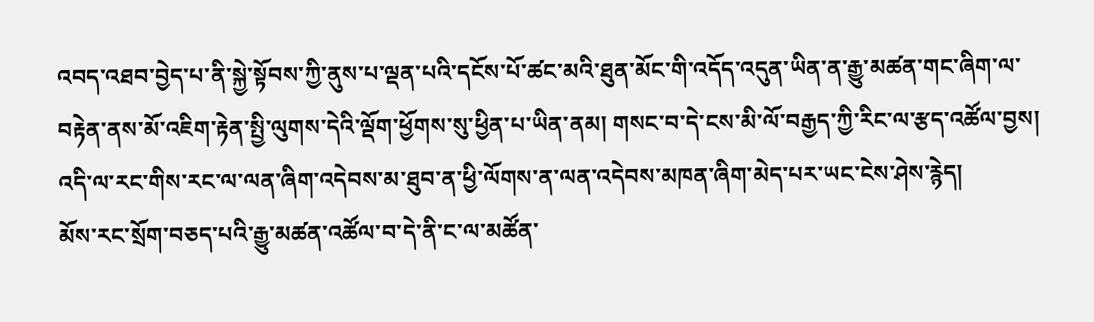འབད་འཐབ་བྱེད་པ་ནི་སྐྱེ་སྟོབས་ཀྱི་ནུས་པ་ལྡན་པའི་དངོས་པོ་ཚང་མའི་ཐུན་མོང་གི་འདོད་འདུན་ཡིན་ན་རྒྱུ་མཚན་གང་ཞིག་ལ་བརྟེན་ནས་མོ་འཇིག་རྟེན་སྤྱི་ལུགས་དེའི་ལྡོག་ཕྱོགས་སུ་ཕྱིན་པ་ཡིན་ནམ། གསང་བ་དེ་ངས་མི་ལོ་བརྒྱད་ཀྱི་རིང་ལ་རྩད་འཚོལ་བྱས། འདི་ལ་རང་གིས་རང་ལ་ལན་ཞིག་འདེབས་མ་ཐུབ་ན་ཕྱི་ལོགས་ན་ལན་འདེབས་མཁན་ཞིག་མེད་པར་ཡང་ངེས་ཤེས་རྙེད།
མོས་རང་སྲོག་བཅད་པའི་རྒྱུ་མཚན་འཚོལ་བ་དེ་ནི་ང་ལ་མཚོན་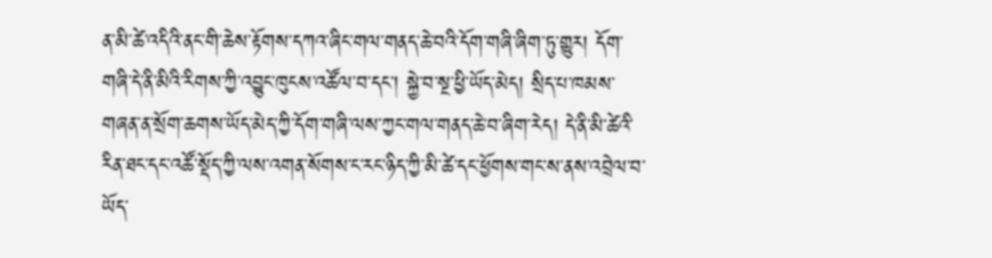ན་མི་ཚེ་འདིའི་ནང་གི་ཆེས་རྟོགས་དཀའ་ཞིང་གལ་གནད་ཆེ་བའི་དོག་གཞི་ཞིག་ཏུ་གྱུར། དོག་གཞི་དེ་ནི་མིའི་རིགས་ཀྱི་འབྱུང་ཁུངས་འཚོལ་བ་དང་། སྐྱེ་བ་སྔ་ཕྱི་ཡོད་མེད། སྲིད་པ་ཁམས་གཞན་ན་སྲོག་ཆགས་ཡོད་མེད་ཀྱི་དོག་གཞི་ལས་ཀྱང་གལ་གནད་ཆེ་བ་ཞིག་རེད། དེ་ནི་མི་ཚེའི་རིན་ཐང་དང་འཚོ་སྡོད་ཀྱི་ལས་འགན་སོགས་ང་རང་ཉིད་ཀྱི་མི་ཚེ་དང་ཕྱོགས་གང་ས་ནས་འབྲེལ་བ་ཡོད་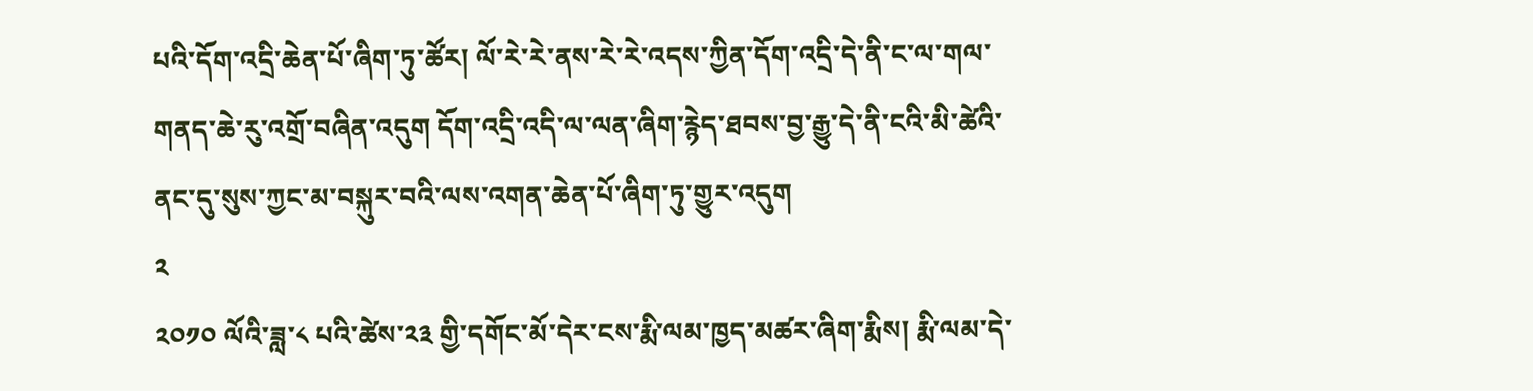པའི་དོག་འདྲི་ཆེན་པོ་ཞིག་ཏུ་ཚོར། ལོ་རེ་རེ་ནས་རེ་རེ་འདས་ཀྱིན་དོག་འདྲི་དེ་ནི་ང་ལ་གལ་གནད་ཆེ་རུ་འགྲོ་བཞིན་འདུག དོག་འདྲི་འདི་ལ་ལན་ཞིག་རྙེད་ཐབས་བྱ་རྒྱུ་དེ་ནི་ངའི་མི་ཚེའི་ནང་དུ་སུས་ཀྱང་མ་བསྐུར་བའི་ལས་འགན་ཆེན་པོ་ཞིག་ཏུ་གྱུར་འདུག
༢
༢༠༡༠ ལོའི་ཟླ་༨ པའི་ཚེས་༢༣ གྱི་དགོང་མོ་དེར་ངས་རྨི་ལམ་ཁྱད་མཚར་ཞིག་རྨིས། རྨི་ལམ་དེ་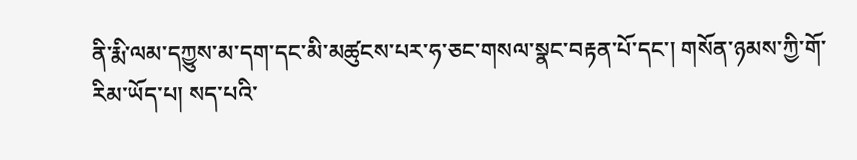ནི་རྨི་ལམ་དཀྱུས་མ་དག་དང་མི་མཚུངས་པར་ཧ་ཅང་གསལ་སྣང་བརྟན་པོ་དང་། གསོན་ཉམས་ཀྱི་གོ་རིམ་ཡོད་པ། སད་པའི་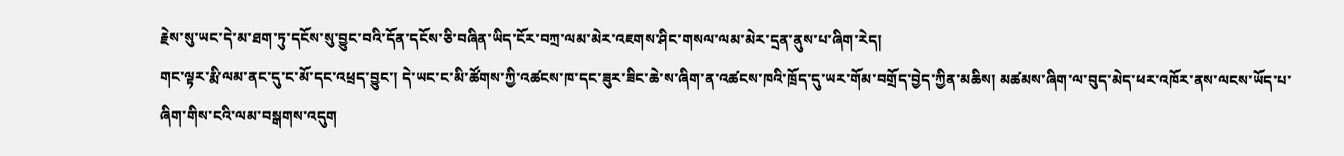རྗེས་སུ་ཡང་དེ་མ་ཐག་ཏུ་དངོས་སུ་བྱུང་བའི་དོན་དངོས་ཅི་བཞིན་ཡིད་ངོར་བཀྲ་ལམ་མེར་འཇགས་ཤིང་གསལ་ལམ་མེར་དྲན་ནུས་པ་ཞིག་རེད།
གང་ལྟར་རྨི་ལམ་ནང་དུ་ང་མོ་དང་འཕྲད་བྱུང་། དེ་ཡང་ང་མི་ཚོགས་ཀྱི་འཚངས་ཁ་དང་ཟུར་ཟིང་ཆེ་ས་ཞིག་ན་འཚངས་ཁའི་ཁྲོད་དུ་ཡར་གོམ་བགྲོད་བྱེད་ཀྱིན་མཆིས། མཚམས་ཞིག་ལ་བུད་མེད་ཕར་འཁོར་ནས་ལངས་ཡོད་པ་ཞིག་གིས་ངའི་ལམ་བསྒགས་འདུག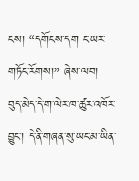ངས། “དགོངས་དག ང་ཡར་གཏོང་རོགས།” ཞེས་ལབ།
བུད་མེད་དེ་ག་ལེར་ཁ་ཚུར་འཁོར་བྱུང་། དེ་ནི་གཞན་སུ་ཡང་མ་ཡིན་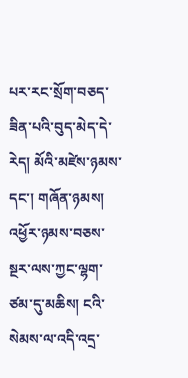པར་རང་སྲོག་བཅད་ཟིན་པའི་བུད་མེད་དེ་རེད། མོའི་མཛེས་ཉམས་དང་། གཞོན་ཉམས། འཕྱོར་ཉམས་བཅས་སྔར་ལས་ཀྱང་ལྷག་ཙམ་དུ་མཆིས། ངའི་སེམས་ལ་འདི་འདྲ་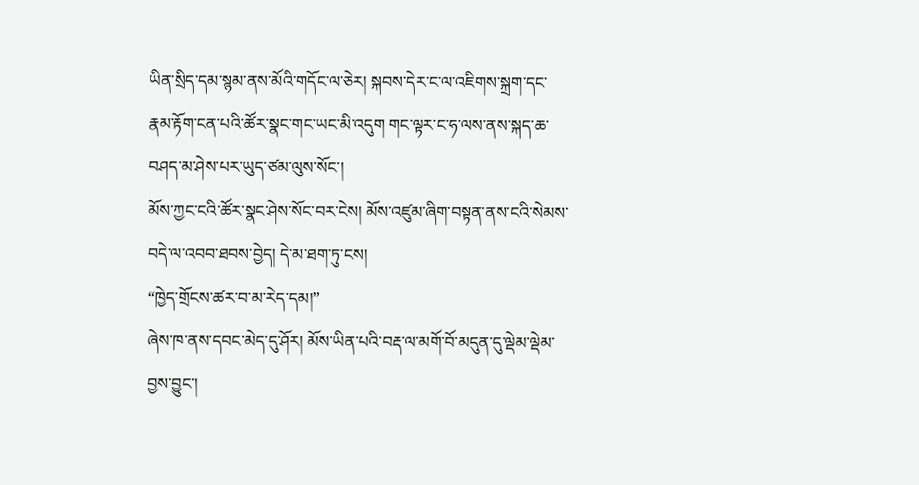ཡིན་སྲིད་དམ་སྙམ་ནས་མོའི་གདོང་ལ་ཅེར། སྐབས་དེར་ང་ལ་འཇིགས་སྐྲག་དང་རྣམ་རྟོག་ངན་པའི་ཚོར་སྣང་གང་ཡང་མི་འདུག གང་ལྟར་ང་ཧ་ལས་ནས་སྐད་ཆ་བཤད་མ་ཤེས་པར་ཡུད་ཙམ་ལུས་སོང་།
མོས་ཀྱང་ངའི་ཚོར་སྣང་ཤེས་སོང་བར་ངེས། མོས་འཛུམ་ཞིག་བསྟན་ནས་ངའི་སེམས་བདེ་ལ་འབབ་ཐབས་བྱེད། དེ་མ་ཐག་ཏུ་ངས།
“ཁྱེད་གྲོངས་ཚར་བ་མ་རེད་དམ།”
ཞེས་ཁ་ནས་དབང་མེད་དུ་ཤོར། མོས་ཡིན་པའི་བརྡ་ལ་མགོ་བོ་མདུན་དུ་ལྡེམ་ལྡེམ་བྱས་བྱུང་།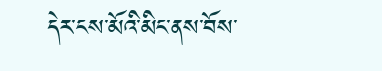དེར་ངས་མོའི་མིང་ནས་བོས་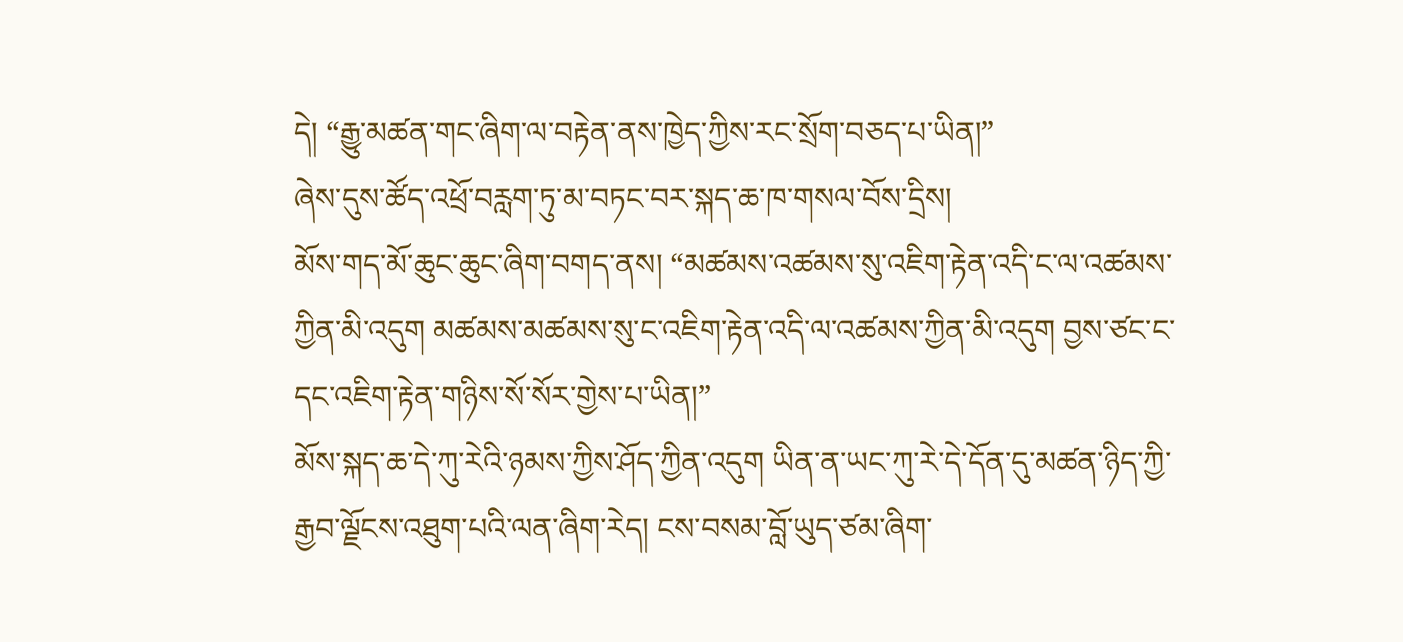དེ། “རྒྱུ་མཚན་གང་ཞིག་ལ་བརྟེན་ནས་ཁྱེད་ཀྱིས་རང་སྲོག་བཅད་པ་ཡིན།”
ཞེས་དུས་ཚོད་འཕྲོ་བརླག་ཏུ་མ་བཏང་བར་སྐད་ཆ་ཁ་གསལ་བོས་དྲིས།
མོས་གད་མོ་ཆུང་ཆུང་ཞིག་བགད་ནས། “མཚམས་འཚམས་སུ་འཇིག་རྟེན་འདི་ང་ལ་འཚམས་ཀྱིན་མི་འདུག མཚམས་མཚམས་སུ་ང་འཇིག་རྟེན་འདི་ལ་འཚམས་ཀྱིན་མི་འདུག བྱས་ཙང་ང་དང་འཇིག་རྟེན་གཉིས་སོ་སོར་གྱེས་པ་ཡིན།”
མོས་སྐད་ཆ་དེ་ཀུ་རེའི་ཉམས་ཀྱིས་ཤོད་ཀྱིན་འདུག ཡིན་ན་ཡང་ཀུ་རེ་དེ་དོན་དུ་མཚན་ཉིད་ཀྱི་རྒྱབ་ལྗོངས་འཐུག་པའི་ལན་ཞིག་རེད། ངས་བསམ་བློ་ཡུད་ཙམ་ཞིག་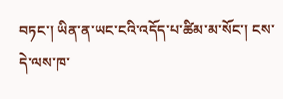བཏང་། ཡིན་ན་ཡང་ངའི་འདོད་པ་ཚིམ་མ་སོང་། ངས་དེ་ལས་ཁ་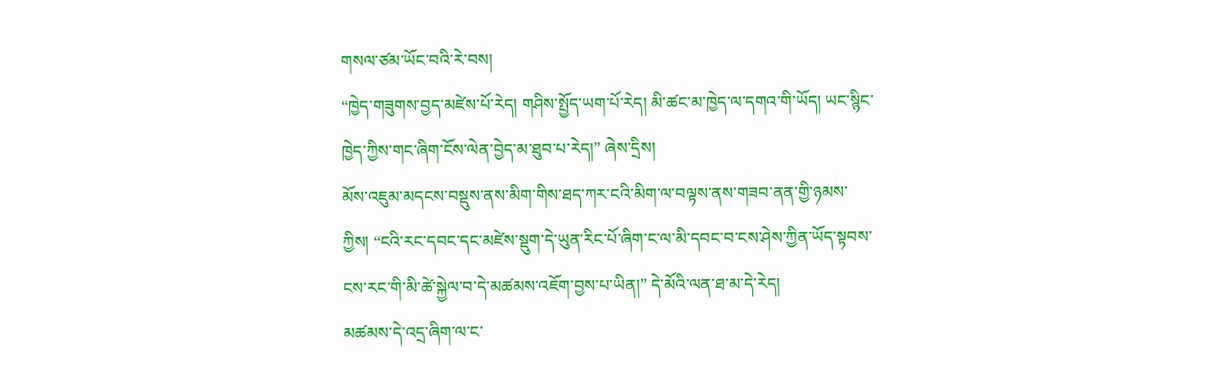གསལ་ཙམ་ཡོང་བའི་རེ་བས།
“ཁྱེད་གཟུགས་བྱད་མཛེས་པོ་རེད། གཤིས་སྤྱོད་ཡག་པོ་རེད། མི་ཚང་མ་ཁྱེད་ལ་དགའ་གི་ཡོད། ཡང་སྙིང་ཁྱེད་ཀྱིས་གང་ཞིག་ངོས་ལེན་བྱེད་མ་ཐུབ་པ་རེད།” ཞེས་དྲིས།
མོས་འཇུམ་མདངས་བསྡུས་ནས་མིག་གིས་ཐད་ཀར་ངའི་མིག་ལ་བལྟས་ནས་གཟབ་ནན་གྱི་ཉམས་ཀྱིས། “ངའི་རང་དབང་དང་མཛེས་སྡུག་དེ་ཡུན་རིང་པོ་ཞིག་ང་ལ་མི་དབང་བ་ངས་ཤེས་ཀྱིན་ཡོད་སྟབས་ངས་རང་གི་མི་ཚེ་སྐྱེལ་བ་དེ་མཚམས་འཇོག་བྱས་པ་ཡིན།” དེ་མོའི་ལན་ཐ་མ་དེ་རེད།
མཚམས་དེ་འདྲ་ཞིག་ལ་ང་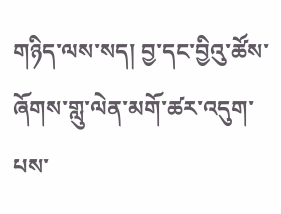གཉིད་ལས་སད། བྱ་དང་བྱིའུ་ཚོས་ཞོགས་གླུ་ལེན་མགོ་ཚར་འདུག་པས་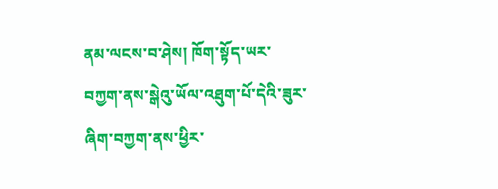ནམ་ལངས་བ་ཤེས། ཁོག་སྟོད་ཡར་བཀྱག་ནས་སྒེའུ་ཡོལ་འཐུག་པོ་དེའི་ཟུར་ཞིག་བཀྱག་ནས་ཕྱིར་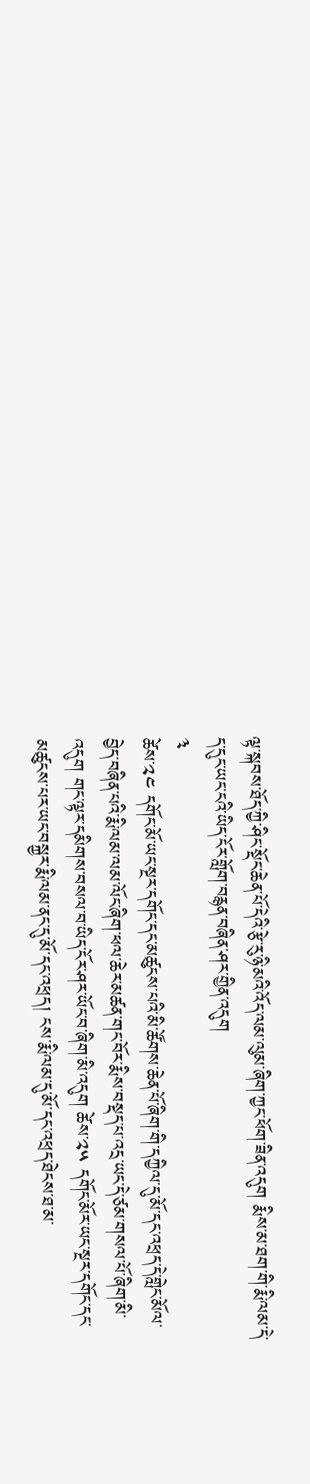ལྟ་སྐབས་ཐོད་ཀྱི་ཤིང་སྡོང་ཆེན་པོ་དེའི་རྩེ་རུ་ཉི་མའི་འོད་ལམ་ལུམ་ཞིག་ཀྱང་ཕོག་ཟིན་འདུག རྨིས་མ་ཐག་གི་རྨི་ལམ་དེ་ད་དུང་ཡང་ངའི་ཡིད་ངོར་གློག་བརྙན་བཞིན་ཤར་གྱིན་འདུག
༣
ཚེས་༢༤ དགོང་མོ་ཡང་སྔར་དགོང་དང་མཚུངས་པའི་མི་ཚོགས་ཆེན་པོ་ཞིག་གི་དཀྱིལ་དུ་མོ་དང་འཕྲད་དེ་གླེང་མོལ་བྱེད་བཞིན་པའི་རྨི་ལམ་ལམ་ལོང་ཞིག་ཕལ་ཆེར་མཚན་གང་བོར་རྨིས་བསྡད་པ་འདྲ་ཡང་དེ་ཙམ་གསལ་པོ་ཞིག་མི་འདུག གང་ལྟར་དམིགས་བསལ་བ་ཡིད་ངོར་ཤར་ཡོང་བ་ཞིག་མི་འདུག ཚེས་༢༥ དགོང་མོར་ཡང་སྔར་དགོང་དང་མཚུངས་པར་ཡང་བསྐྱར་རྨི་ལམ་ནང་དུ་མོ་དང་འཕྲད། ངས་རྨི་ལམ་དུ་མོ་དང་འཕྲད་ཐེངས་ཐ་མ་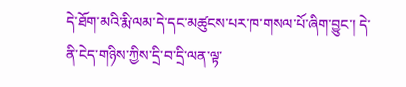དེ་ཐོག་མའི་རྨི་ལམ་དེ་དང་མཚུངས་པར་ཁ་གསལ་པོ་ཞིག་བྱུང་། དེ་ནི་ངེད་གཉིས་ཀྱིས་དྲི་བ་དྲི་ལན་ལྟ་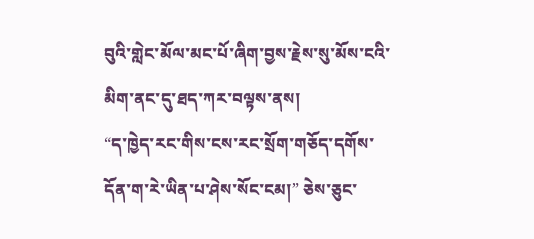བུའི་གླེང་མོལ་མང་པོ་ཞིག་བྱས་རྗེས་སུ་མོས་ངའི་མིག་ནང་དུ་ཐད་ཀར་བལྟས་ནས།
“ད་ཁྱེད་རང་གིས་ངས་རང་སྲོག་གཅོད་དགོས་དོན་ག་རེ་ཡིན་པ་ཤེས་སོང་ངམ།” ཅེས་ཅུང་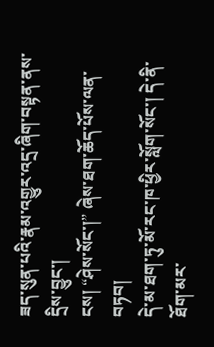ཟད་སུན་པའི་རྣམ་འགྱུར་འདྲ་ཞིག་བསྟན་ནས་དྲིས་བྱུང་།
ངས། “ཤེས་སོང་།” ཞེས་ཐག་ཆོད་པོས་ལན་བཏབ།
དེ་མ་ཐག་ཏུ་མོ་རང་ཁ་ཕྱིར་སློག་སོང་། དེ་ནི་ཐོག་མར་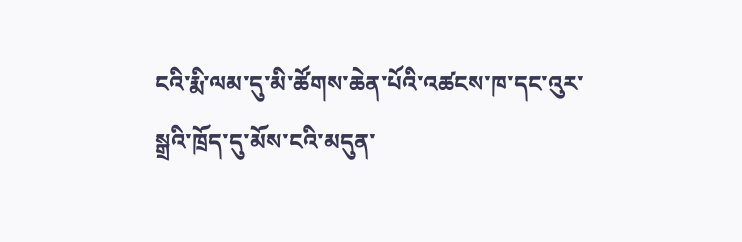ངའི་རྨི་ལམ་དུ་མི་ཚོགས་ཆེན་པོའི་འཚངས་ཁ་དང་འུར་སྒྲའི་ཁྲོད་དུ་མོས་ངའི་མདུན་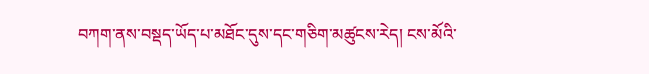བཀག་ནས་བསྡད་ཡོད་པ་མཐོང་དུས་དང་གཅིག་མཚུངས་རེད། ངས་མོའི་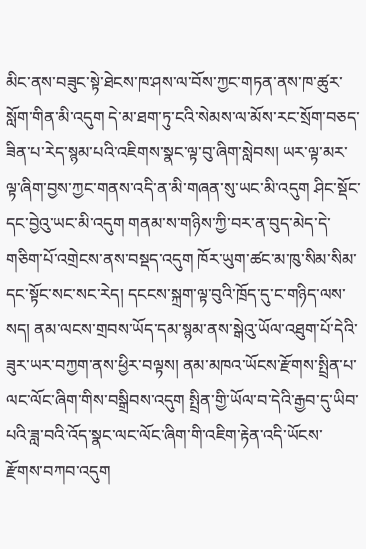མིང་ནས་བཟུང་སྟེ་ཐེངས་ཁ་ཤས་ལ་བོས་ཀྱང་གཏན་ནས་ཁ་ཚུར་སློག་གིན་མི་འདུག དེ་མ་ཐག་ཏུ་ངའི་སེམས་ལ་མོས་རང་སྲོག་བཅད་ཟིན་པ་རེད་སྙམ་པའི་འཇིགས་སྣང་ལྟ་བུ་ཞིག་སླེབས། ཡར་ལྟ་མར་ལྟ་ཞིག་བྱས་ཀྱང་གནས་འདི་ན་མི་གཞན་སུ་ཡང་མི་འདུག ཤིང་སྡོང་དང་བྱེའུ་ཡང་མི་འདུག གནམ་ས་གཉིས་ཀྱི་བར་ན་བུད་མེད་དེ་གཅིག་པོ་འགྲེངས་ནས་བསྡད་འདུག ཁོར་ཡུག་ཚང་མ་ཁུ་སིམ་སིམ་དང་སྟོང་སང་སང་རེད། དངངས་སྐྲག་ལྟ་བུའི་ཁྲོད་དུ་ང་གཉིད་ལས་སད། ནམ་ལངས་གྲབས་ཡོད་དམ་སྙམ་ནས་སྒེའུ་ཡོལ་འཐུག་པོ་དེའི་ཟུར་ཡར་བཀྱག་ནས་ཕྱིར་བལྟས། ནམ་མཁའ་ཡོངས་རྫོགས་སྤྲིན་པ་ལང་ལོང་ཞིག་གིས་བསྒྲིབས་འདུག སྤྲིན་གྱི་ཡོལ་བ་དེའི་རྒྱབ་དུ་ཡིབ་པའི་ཟླ་བའི་འོད་སྣང་ལང་ལོང་ཞིག་གི་འཇིག་རྟེན་འདི་ཡོངས་རྫོགས་བཀབ་འདུག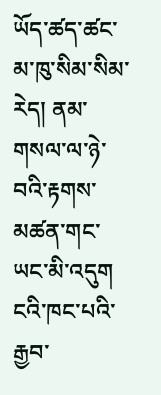ཡོད་ཚད་ཚང་མ་ཁུ་སིམ་སིམ་རེད། ནམ་གསལ་ལ་ཉེ་བའི་རྟགས་མཚན་གང་ཡང་མི་འདུག ངའི་ཁང་པའི་རྒྱབ་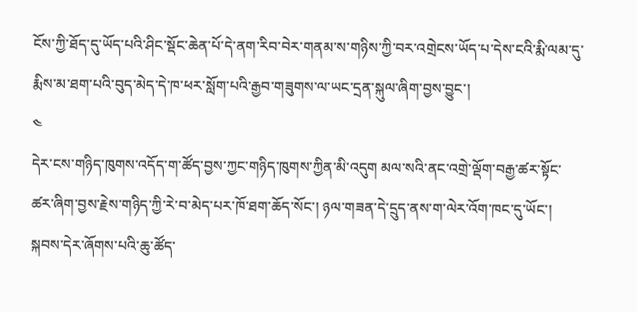ངོས་ཀྱི་ཐོད་དུ་ཡོད་པའི་ཤིང་སྡོང་ཆེན་པོ་དེ་ནག་རིབ་བེར་གནམ་ས་གཉིས་ཀྱི་བར་འགྲེངས་ཡོད་པ་དེས་ངའི་རྨི་ལམ་དུ་རྨིས་མ་ཐག་པའི་བུད་མེད་དེ་ཁ་ཕར་སློག་པའི་རྒྱབ་གཟུགས་ལ་ཡང་དྲན་སྐུལ་ཞིག་བྱས་བྱུང་།
༤
དེར་ངས་གཉིད་ཁུགས་འདོད་ག་ཚོད་བྱས་ཀྱང་གཉིད་ཁུགས་ཀྱིན་མི་འདུག མལ་སའི་ནང་འགྲེ་ལྡོག་བརྒྱ་ཚར་སྟོང་ཚར་ཞིག་བྱས་རྗེས་གཉིད་ཀྱི་རེ་བ་མེད་པར་ཁོ་ཐག་ཆོད་སོང་། ཉལ་གཟན་དེ་དྲུད་ནས་ག་ལེར་འོག་ཁང་དུ་ཡོང་། སྐབས་དེར་ཞོགས་པའི་ཆུ་ཚོད་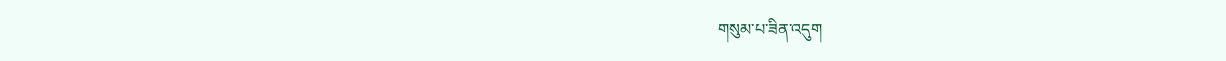གསུམ་པ་ཟིན་འདུག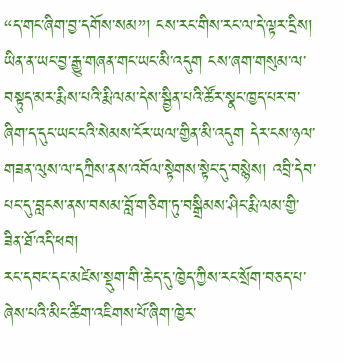“ད་གང་ཞིག་བྱ་དགོས་སམ”། ངས་རང་གིས་རང་ལ་དེ་ལྟར་དྲིས། ཡིན་ན་ཡང་བྱ་རྒྱུ་གཞན་གང་ཡང་མི་འདུག ངས་ཞག་གསུམ་ལ་བསྟུད་མར་རྨིས་པའི་རྨི་ལམ་དེས་སྦྱིན་པའི་ཚོར་སྣང་ཁྱད་པར་བ་ཞིག་ད་དུང་ཡང་ངའི་སེམས་ངོར་ཡལ་གྱིན་མི་འདུག དེར་ངས་ཉལ་གཟན་ལུས་ལ་དཀྲིས་ནས་འབོལ་སྟེགས་སྟེང་དུ་བསྙེས། འབྲི་དེབ་པང་དུ་བླངས་ནས་བསམ་བློ་གཅིག་ཏུ་བསྒྲིམས་ཤིང་རྨི་ལམ་གྱི་ཟིན་ཐོ་འདི་ཕབ།
རང་དབང་དང་མཛེས་སྡུག་གི་ཆེད་དུ་ཁྱེད་ཀྱིས་རང་སྲོག་བཅད་པ་ཞེས་པའི་མིང་ཚིག་འཇིགས་པོ་ཞིག་ཁྱེར་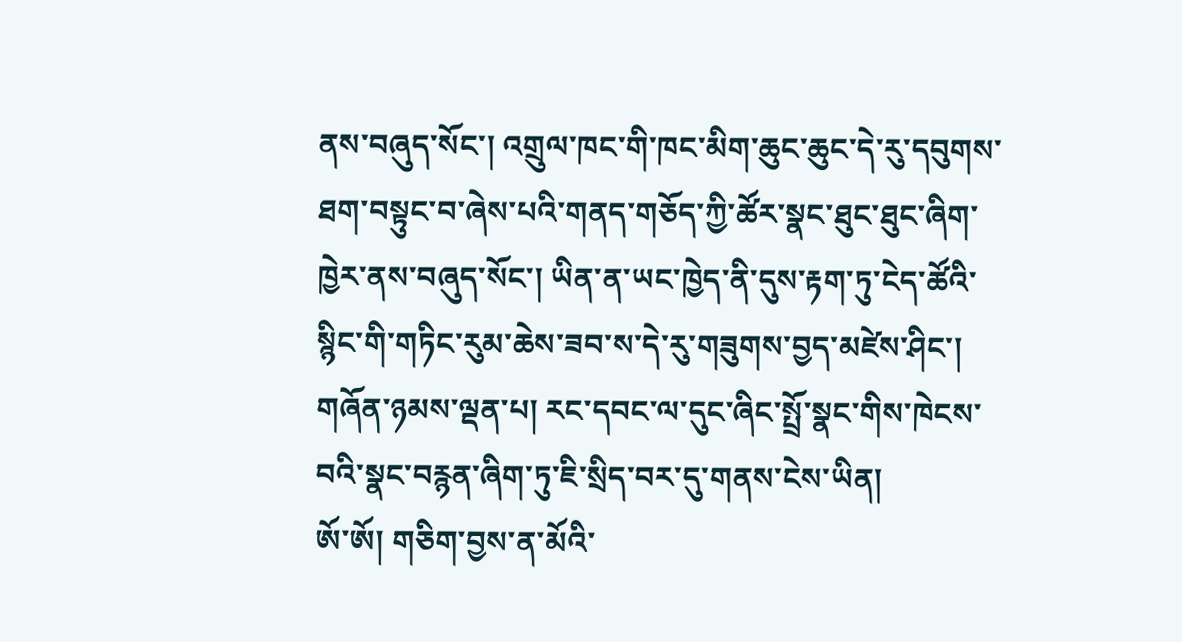ནས་བཞུད་སོང་། འགྲུལ་ཁང་གི་ཁང་མིག་ཆུང་ཆུང་དེ་རུ་དབུགས་ཐག་བསྟུང་བ་ཞེས་པའི་གནད་གཅོད་ཀྱི་ཚོར་སྣང་ཐུང་ཐུང་ཞིག་ཁྱེར་ནས་བཞུད་སོང་། ཡིན་ན་ཡང་ཁྱེད་ནི་དུས་རྟག་ཏུ་ངེད་ཚོའི་སྙིང་གི་གཏིང་རུམ་ཆེས་ཟབ་ས་དེ་རུ་གཟུགས་བྱད་མཛེས་ཤིང་། གཞོན་ཉམས་ལྡན་པ། རང་དབང་ལ་དུང་ཞིང་སྤྲོ་སྣང་གིས་ཁེངས་བའི་སྣང་བརྙན་ཞིག་ཏུ་ཇི་སྲིད་བར་དུ་གནས་ངེས་ཡིན།
ཨོ་ཨོ། གཅིག་བྱས་ན་མོའི་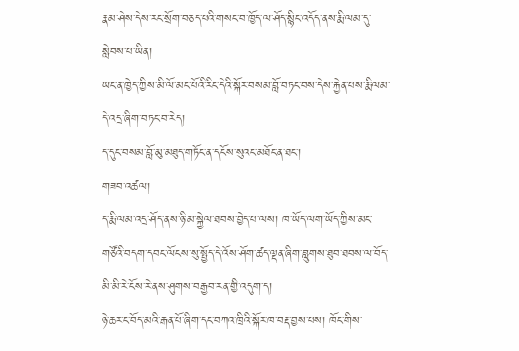རྣམ་ཤེས་དེས་རང་སྲོག་བཅད་པའི་གསང་བ་ཁྱོད་ལ་ཤོད་སྙིང་འདོད་ནས་རྨི་ལམ་དུ་སླེབས་པ་ཡིན།
ཡང་ན་ཁྱེད་ཀྱིས་མི་ལོ་མང་པོའི་རིང་དེའི་སྐོར་བསམ་བློ་བཏང་བས་དེས་རྐྱེན་པས་རྨི་ལམ་དེ་འདྲ་ཞིག་བཏང་བ་རེད།
ད་དུང་བསམ་བློ་མུ་མཐུད་གཏོང་ན་དངོས་སུའང་མཐོང་ན་ཐང་།
གཟབ་འཚལ།
ད་རྨི་ལམ་འདྲ་ཤོད་ནས་ཉི་མ་སྐྱེལ་ཐབས་བྱེད་པ་ལས། ཁ་ཡོད་ལག་ཡོད་ཀྱིས་མང་གཙོའི་བདག་དབང་ལོངས་སུ་སྤྱོད་དེ་འོས་ཤོག་ཚད་ལྡན་ཞིག་བླུགས་ཐུབ་ཐབས་ལ་བོད་མི་མི་རེ་ངོས་རེ་ནས་ཤུགས་བརྒྱབ་རན་གྱི་འདུག་ད།
ཉེ་ཆར་ང་བོད་མའི་རྒན་པོ་ཞིག་དང་བཀའ་ཁྲིའི་སྐོར་ཁ་བརྡ་བྱས་པས། ཁོང་གིས་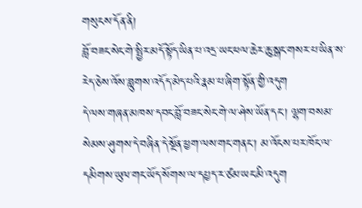གསུངས་དོན་ནི།
བློ་བཟང་སེང་གེ་སྤྱིར་མདོ་སྟོད་ཡིན་པ་འདྲ་ཡང་ཕལ་ཆེར་ཆུ་སྒང་གསར་པ་ཡིན་ས་རེད་ཅེས་འོས་བླུགས་འདོད་མེད་པའི་རྣམ་པ་ཞིག་སྟོན་གྱི་འདུག
དེ་ལས་གཞན་མཁས་དབང་བློ་བཟང་སེང་གེ་ལ་ཤེས་ཡོན་དང་། ལྷག་བསམ་སེམས་ཤུགས་དེ་བཞིན་དེ་སྔོན་ཕྱག་ལས་གང་གནང་། མ་འོངས་པར་ཁོང་ལ་དམིགས་ཡུལ་གང་ཡོད་སོགས་ལ་དཔྱད་ར་ཙམ་ཡང་མི་འདུག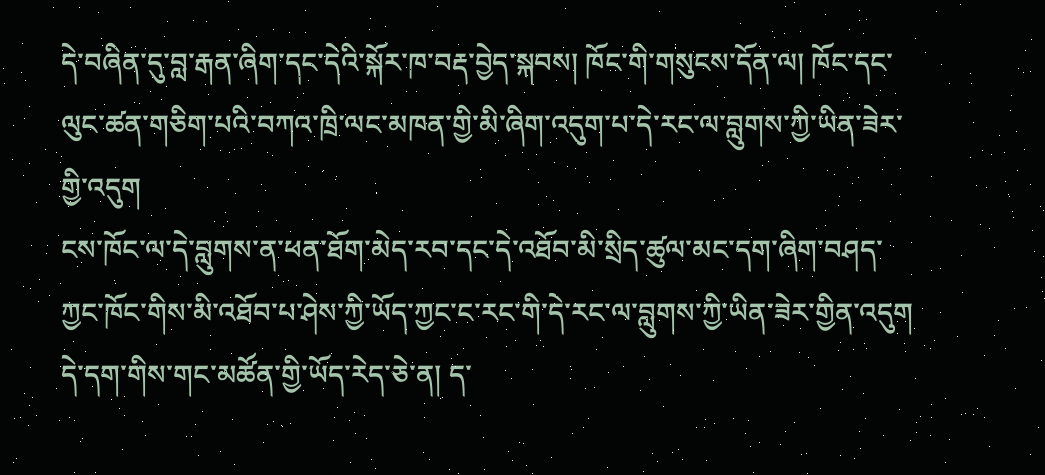དེ་བཞིན་དུ་བླ་རྒན་ཞིག་དང་དེའི་སྐོར་ཁ་བརྡ་བྱེད་སྐབས། ཁོང་གི་གསུངས་དོན་ལ། ཁོང་དང་ལུང་ཚན་གཅིག་པའི་བཀའ་ཁྲི་ལང་མཁན་གྱི་མི་ཞིག་འདུག་པ་དེ་རང་ལ་བླུགས་ཀྱི་ཡིན་ཟེར་གྱི་འདུག
ངས་ཁོང་ལ་དེ་བླུགས་ན་ཕན་ཐོག་མེད་རབ་དང་དེ་འཐོབ་མི་སྲིད་ཚུལ་མང་དག་ཞིག་བཤད་ཀྱང་ཁོང་གིས་མི་འཐོབ་པ་ཤེས་ཀྱི་ཡོད་ཀྱང་ང་རང་གི་དེ་རང་ལ་བླུགས་ཀྱི་ཡིན་ཟེར་གྱིན་འདུག
དེ་དག་གིས་གང་མཚོན་གྱི་ཡོད་རེད་ཅེ་ན། ད་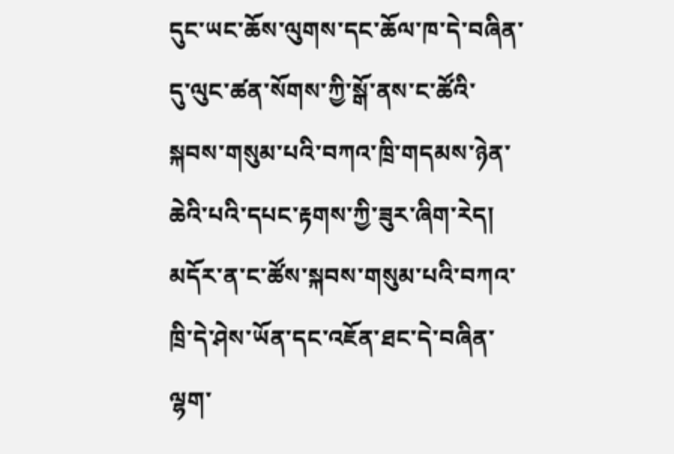དུང་ཡང་ཆོས་ལུགས་དང་ཆོལ་ཁ་དེ་བཞིན་དུ་ལུང་ཚན་སོགས་ཀྱི་སྒོ་ནས་ང་ཚོའི་སྐབས་གསུམ་པའི་བཀའ་ཁྲི་གདམས་ཉེན་ཆེའི་པའི་དཔང་རྟགས་ཀྱི་ཟུར་ཞིག་རེད།
མདོར་ན་ང་ཚོས་སྐབས་གསུམ་པའི་བཀའ་ཁྲི་དེ་ཤེས་ཡོན་དང་འཇོན་ཐང་དེ་བཞིན་ལྷག་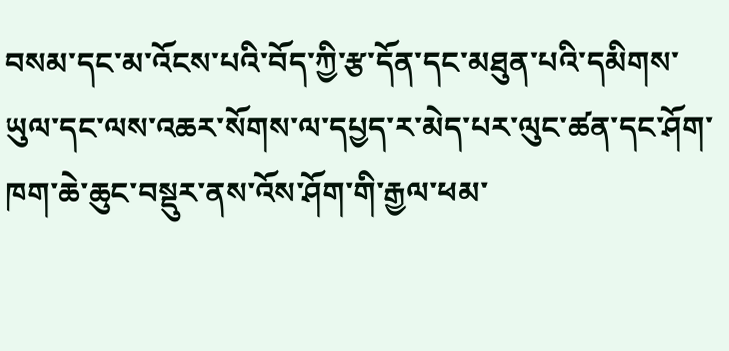བསམ་དང་མ་འོངས་པའི་བོད་ཀྱི་རྩ་དོན་དང་མཐུན་པའི་དམིགས་ཡུལ་དང་ལས་འཆར་སོགས་ལ་དཔྱད་ར་མེད་པར་ལུང་ཚན་དང་ཤོག་ཁག་ཆེ་ཆུང་བསྡུར་ནས་འོས་ཤོག་གི་རྒྱལ་ཕམ་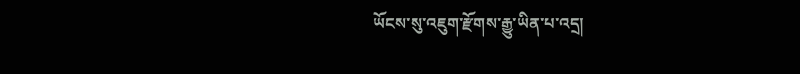ཡོངས་སུ་འཇུག་རྫོགས་རྒྱུ་ཡིན་པ་འདྲ།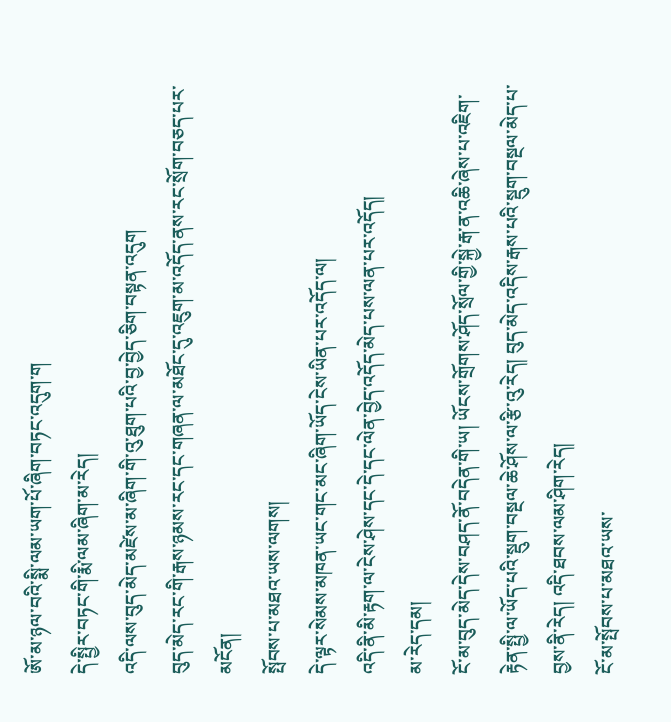ཨོ་མ་ཉལ་བའི་སྨི་ལམ་ཡག་པོ་ཞིག་བཏང་འདུག་ག
དེ་སྤྱིར་བཏང་གི་རྨི་ལམ་ཞིག་མ་རེད།
འདི་ལས་བུད་མེད་མཛེས་མ་ཞིག་གི་འུ་ཐུག་པའི་བྱ་བྱེད་ཅིག་བསྟན་འདུག
བུད་མེད་རང་གི་རྒས་ཉམས་རང་དང་གཞན་ལ་མཐོང་དུ་འཇུག་མ་འདོད་ནས་རང་སྲོག་བཅད་པར་མངོན།
སྤོབས་པ་མཐའ་ཡས་ལགས།
དེ་ལྟར་སེམས་མཁན་ཡང་གང་མང་ཞིག་ཡོད་ངེས་ཡིན་པར་འདོད་ལ།
འདི་ནི་མི་རྟག་ལ་ངེས་ཤེས་དང་དེ་དང་ལེན་བྱེད་འདོད་མེད་པས་ལན་པར་འདོད།
མ་རེད་དམ།
ངོ་མ་བུད་མེད་དེས་བཤད་ནོ་བདེན་གི་ཡ། ཡོངས་གྲོགས་ཤོད་སྲོལ་གྱི་སྐྱེ་རྒ་ན་འཆི་ཞེས་པ་འཇིག་རྟེན་སྤྱི་ལ་ཡོད་པའི་སྡུག་བསྔལ་ཆེ་ཤོས་ལ་རྩི་འུ་རེད། བུད་མེད་འདིས་རྒས་པའི་སྡུག་བསྔལ་མེད་པ་བྱས་ནི་རེད། འདི་ཐབས་ལམ་ཤིག་རེད།
ངོ་མ་སྤོབས་པ་མཐའ་ཡས་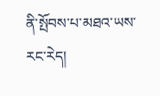ནི་སྤོབས་པ་མཐའ་ཡས་རང་རེད།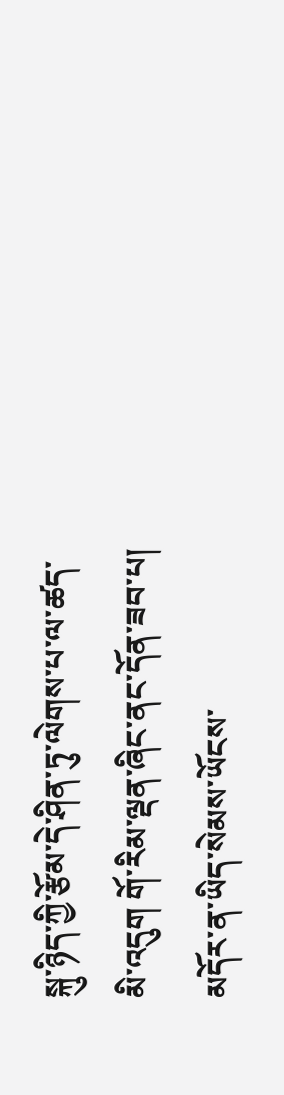སྐུ་ཉིད་ཀྱི་རྩོམ་དེ་ཤིན་ཏུ་ལེགས་པ་ལ་ཚད་མི་འདུག གོ་རིམ་ལྡན་ཞིང་ནང་དོན་ཟབ་པ། མདོར་ན་ཡིད་སེམས་ཡོངས་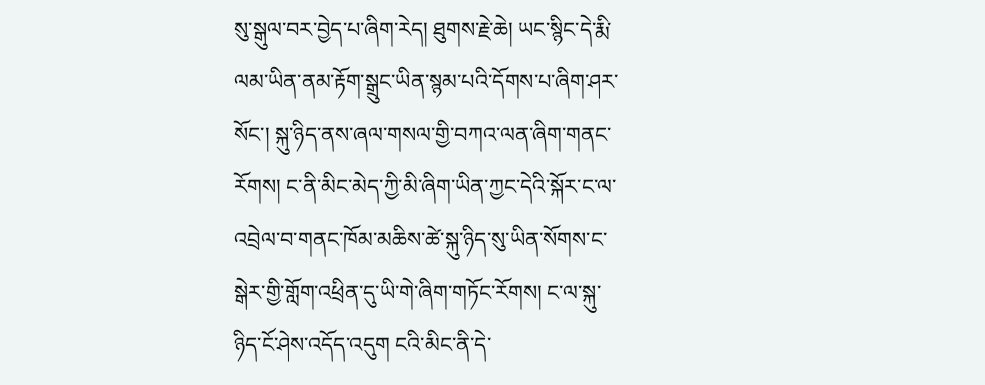སུ་སྒུལ་བར་བྱེད་པ་ཞིག་རེད། ཐུགས་རྗེ་ཆེ། ཡང་སྙིང་དེ་རྨི་ལམ་ཡིན་ནམ་རྟོག་སྒྲུང་ཡིན་སྙམ་པའི་དོགས་པ་ཞིག་ཤར་སོང་། སྐུ་ཉིད་ནས་ཞལ་གསལ་གྱི་བཀའ་ལན་ཞིག་གནང་རོགས། ང་ནི་མིང་མེད་ཀྱི་མི་ཞིག་ཡིན་ཀྱང་དེའི་སྐོར་ང་ལ་འབྲེལ་བ་གནང་ཁོམ་མཆིས་ཚེ་སྐུ་ཉིད་སུ་ཡིན་སོགས་ང་སྒེར་གྱི་གློག་འཕྲིན་དུ་ཡི་གེ་ཞིག་གཏོང་རོགས། ང་ལ་སྐུ་ཉིད་ངོ་ཤེས་འདོད་འདུག ངའི་མིང་ནི་དེ་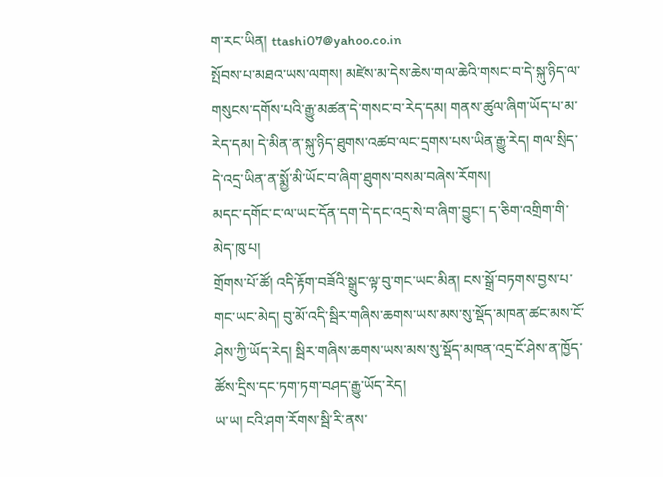ག་རང་ཡིན། ttashi07@yahoo.co.in
སྤོབས་པ་མཐའ་ཡས་ལགས། མཛེས་མ་དེས་ཆེས་གལ་ཆེའི་གསང་བ་དེ་སྐུ་ཉིད་ལ་གསུངས་དགོས་པའི་རྒྱུ་མཚན་དེ་གསང་བ་རེད་དམ། གནས་ཚུལ་ཞིག་ཡོད་པ་མ་རེད་དམ། དེ་མིན་ན་སྐུ་ཉིད་ཐུགས་འཚབ་ལང་དྲགས་པས་ཡིན་རྒྱུ་རེད། གལ་སྲིད་དེ་འདྲ་ཡིན་ན་སྨྱོ་མི་ཡོང་བ་ཞིག་ཐུགས་བསམ་བཞེས་རོགས།
མདང་དགོང་ང་ལ་ཡང་དོན་དག་དེ་དང་འདྲ་སེ་བ་ཞིག་བྱུང་། ད་ཅིག་འགྲིག་གི་མེད་ཁུ་པ།
གྲོགས་པོ་ཚོ། འདི་རྟོག་བཟོའི་སྒྲུང་ལྟ་བུ་གང་ཡང་མིན། ངས་སྒྲོ་བཏགས་བྱས་པ་གང་ཡང་མེད། བུ་མོ་འདི་སྦིར་གཞིས་ཆགས་ཡས་མས་སུ་སྡོད་མཁན་ཚང་མས་ངོ་ཤེས་ཀྱི་ཡོད་རེད། སྦིར་གཞིས་ཆགས་ཡས་མས་སུ་སྡོད་མཁན་འདྲ་ངོ་ཤེས་ན་ཁྱོད་ཚོས་དྲིས་དང་ཏག་ཏག་བཤད་རྒྱུ་ཡོད་རེད།
ཡ་ཡ། ངའི་ཤག་རོགས་སྦི་རི་ནས་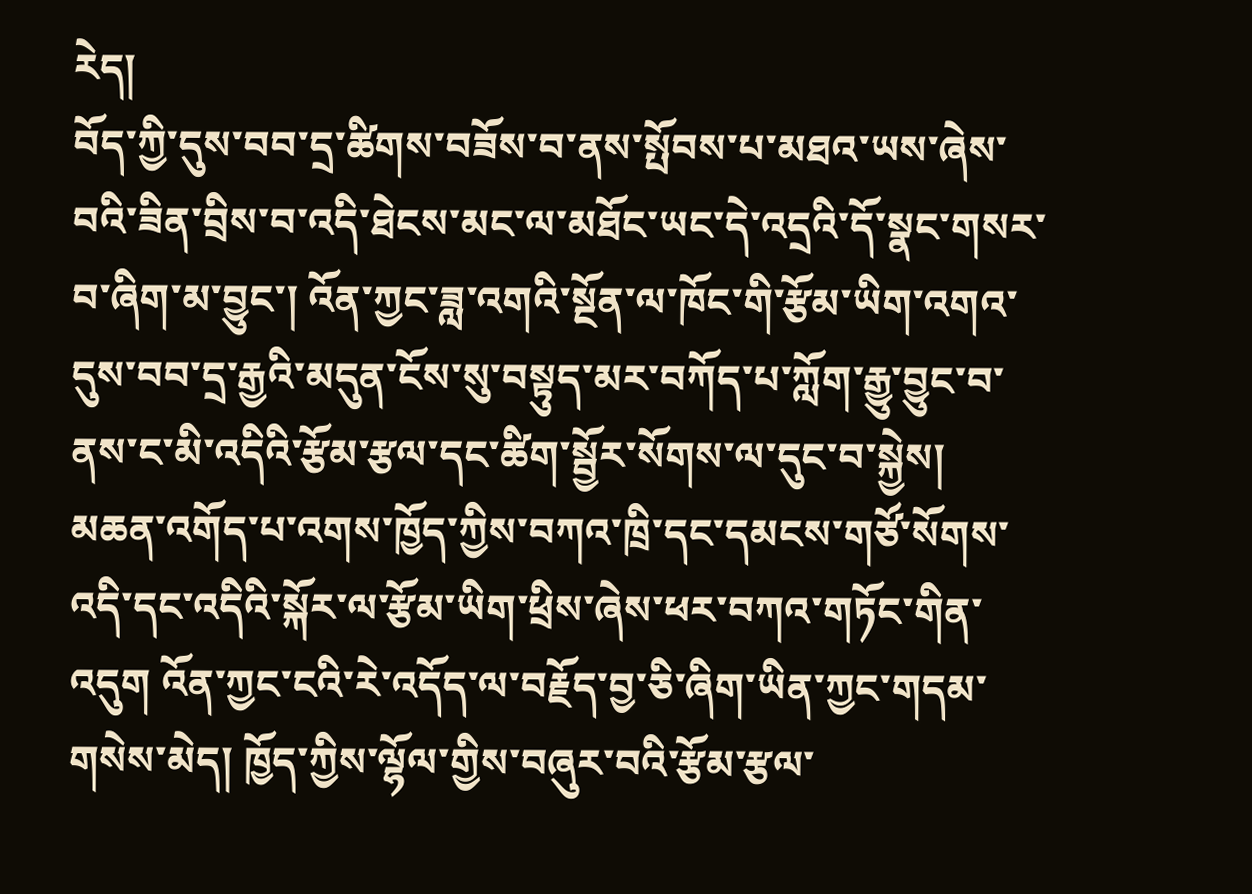རེད།
བོད་ཀྱི་དུས་བབ་དྲ་ཚིགས་བཟོས་བ་ནས་སྤོབས་པ་མཐའ་ཡས་ཞེས་བའི་ཟིན་བྲིས་བ་འདི་ཐེངས་མང་ལ་མཐོང་ཡང་དེ་འདྲའི་དོ་སྣང་གསར་བ་ཞིག་མ་བྱུང་། འོན་ཀྱང་ཟླ་འགའི་སྔོན་ལ་ཁོང་གི་རྩོམ་ཡིག་འགའ་དུས་བབ་དྲ་རྒྱའི་མདུན་ངོས་སུ་བསྟུད་མར་བཀོད་པ་ཀློག་རྒྱུ་བྱུང་བ་ནས་ང་མི་འདིའི་རྩོམ་རྩལ་དང་ཚིག་སྦྱོར་སོགས་ལ་དུང་བ་སྐྱེས།
མཆན་འགོད་པ་འགས་ཁྱོད་ཀྱིས་བཀའ་ཁྲི་དང་དམངས་གཙོ་སོགས་འདི་དང་འདིའི་སྐོར་ལ་རྩོམ་ཡིག་ཕྲིས་ཞེས་ཕར་བཀའ་གཏོང་གིན་འདུག འོན་ཀྱང་ངའི་རེ་འདོད་ལ་བརྗོད་བྱ་ཅི་ཞིག་ཡིན་ཀྱང་གདམ་གསེས་མེད། ཁྱོད་ཀྱིས་ལྷོལ་གྱིས་བཞུར་བའི་རྩོམ་རྩལ་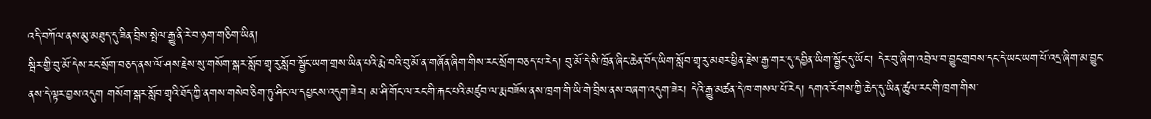འདི་བཀོལ་ནས་མུ་མཐུད་དུ་ཟིན་བྲིས་སྤེལ་རྒྱུ་ནི་རེ་བ་ཉག་གཅིག་ཡིན།
སྦིར་གྱི་བུ་མོ་དེས་རང་སྲོག་བཅད་ནས་ལོ་ཤས་རྗེས་སུ་གསོག་སྒར་སློབ་གྲྭ་རུ་སློབ་སྦྱོང་ཡག་གྲས་ཡིན་པའི་རྨེ་བའི་བུ་མོ་ན་གཞོན་ཞིག་གིས་རང་སྲོག་བཅད་པ་རེད། བུ་མོ་དེ་སི་ཁྲོན་ཞིང་ཆེན་བོད་ཡིག་སློབ་གྲྭ་རུ་མཐར་ཕྱིན་རྗེས་རྒྱ་གར་དུ་དབྱིན་ཡིག་སྦྱོང་དུ་ཡོང་། དེར་བུ་ཞིག་འབྲེལ་བ་བྱུང་གྲབས་དང་དེ་ཡང་ཡག་པོ་འདྲ་ཞིག་མ་བྱུང་ནས་དེ་ལྟར་བྱས་འདུག གསོག་སྒར་སློབ་གྲྭའི་ཐོད་ཀྱི་ནགས་གསེབ་ཅིག་ཏུ་ཤིང་ལ་དཔྱངས་འདུག་ཟེར། མ་ཤི་གོང་ལ་རང་གི་རྐང་པའི་མཛུབ་ལ་རྨ་བཟོས་ནས་ཁྲག་གི་ཡི་གེ་བྲིས་ནས་བཞག་འདུག་ཟེར། དེའི་རྒྱུ་མཚན་དེ་ཁ་གསལ་པོ་རེད། དགའ་རོགས་ཀྱི་ཆེད་དུ་ཡིན་ཚུལ་རང་གི་ཁྲག་གིས་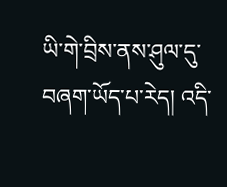ཡི་གེ་བྲིས་ནས་ཤུལ་དུ་བཞག་ཡོད་པ་རེད། འདི་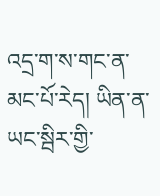འདྲ་ག་ས་གང་ན་མང་པོ་རེད། ཡིན་ན་ཡང་སྦིར་གྱི་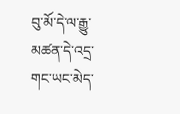བུ་མོ་དེ་ལ་རྒྱུ་མཚན་དེ་འདྲ་གང་ཡང་མེད་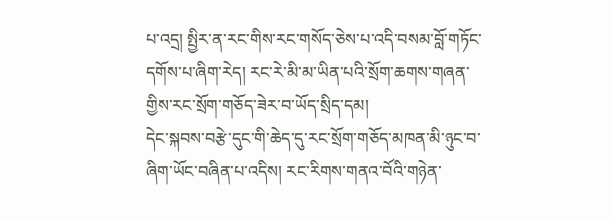པ་འདྲ། སྤྱིར་ན་རང་གིས་རང་གསོད་ཅེས་པ་འདི་བསམ་བློ་གཏོང་དགོས་པ་ཞིག་རེད། རང་རེ་མི་མ་ཡིན་པའི་སྲོག་ཆགས་གཞན་གྱིས་རང་སྲོག་གཅོད་ཟེར་བ་ཡོད་སྲིད་དམ།
དེང་སྐབས་བརྩེ་དུང་གི་ཆེད་དུ་རང་སྲོག་གཅོད་མཁན་མི་ཉུང་བ་ཞིག་ཡོང་བཞིན་པ་འདིས། རང་རིགས་གནའ་བོའི་གཉེན་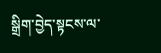སྒྲིག་བྱེད་སྟངས་ལ་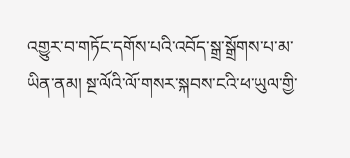འགྱུར་བ་གཏོང་དགོས་པའི་འབོད་སྒྲ་སྒྲོགས་པ་མ་ཡིན་ནམ། སྔ་ལོའི་ལོ་གསར་སྐབས་ངའི་ཕ་ཡུལ་གྱི་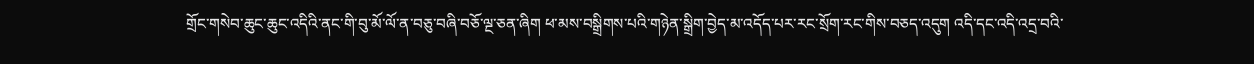གྲོང་གསེབ་ཆུང་ཆུང་འདིའི་ནང་གི་བུ་མོ་ལོ་ན་བཅུ་བཞི་བཅོ་ལྔ་ཅན་ཞིག ཕ་མས་བསྒྲིགས་པའི་གཉེན་སྒྲིག་བྱེད་མ་འདོད་པར་རང་སྲོག་རང་གིས་བཅད་འདུག འདི་དང་འདི་འདྲ་བའི་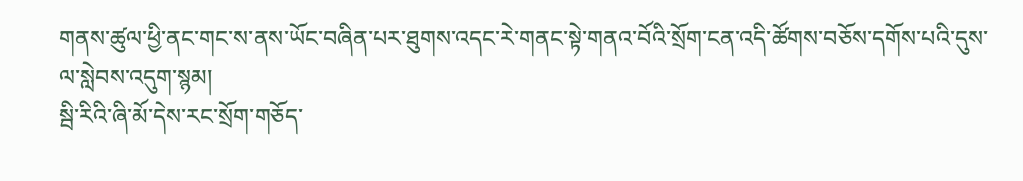གནས་ཚུལ་ཕྱི་ནང་གང་ས་ནས་ཡོང་བཞིན་པར་ཐུགས་འདང་རེ་གནང་སྟེ་གནའ་བོའི་སྲོག་ངན་འདི་ཚོགས་བཅོས་དགོས་པའི་དུས་ལ་སླེབས་འདུག་སྙམ།
སྦི་རིའི་ཞི་མོ་དེས་རང་སྲོག་གཅོད་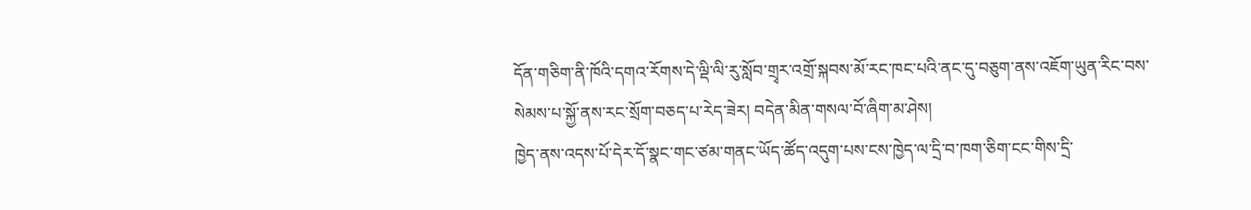དོན་གཅིག་ནི་ཁོའི་དགའ་རོགས་དེ་ལྡི་ལི་རུ་སློབ་གྲྭར་འགྲོ་སྐབས་མོ་རང་ཁང་པའི་ནང་དུ་བཅུག་ནས་འཇོག་ཡུན་རིང་བས་སེམས་པ་སྐྱོ་ནས་རང་སྲོག་བཅད་པ་རེད་ཟེར། བདེན་མིན་གསལ་བོ་ཞིག་མ་ཤེས།
ཁྱེད་ནས་འདས་པོ་དེར་དོ་སྣང་གང་ཙམ་གནང་ཡོད་ཚོད་འདུག་པས་ངས་ཁྱེད་ལ་དྲི་བ་ཁག་ཅིག་ངང་གིས་དྲི་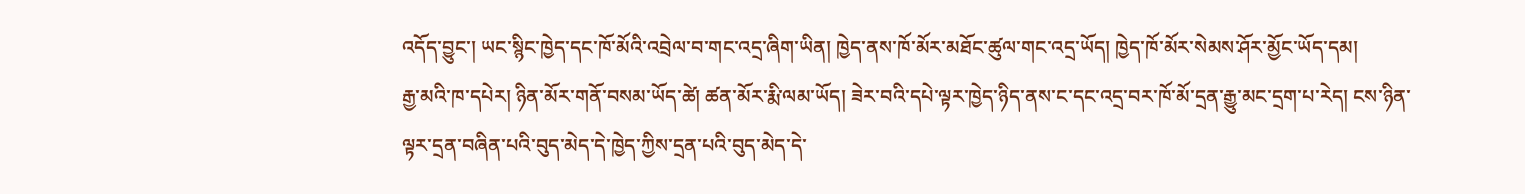འདོད་བྱུང་། ཡང་སྙིང་ཁྱེད་དང་ཁོ་མོའི་འབྲེལ་བ་གང་འདྲ་ཞིག་ཡིན། ཁྱེད་ནས་ཁོ་མོར་མཐོང་ཚུལ་གང་འདྲ་ཡོད། ཁྱེད་ཁོ་མོར་སེམས་ཤོར་མྱོང་ཡོད་དམ།
རྒྱ་མའི་ཁ་དཔེར། ཉིན་མོར་གནོ་བསམ་ཡོད་ཚེ། ཚན་མོར་རྨི་ལམ་ཡོད། ཟེར་བའི་དཔེ་ལྟར་ཁྱེད་ཉིད་ནས་ང་དང་འདྲ་བར་ཁོ་མོ་དྲན་རྒྱུ་མང་དྲག་པ་རེད། ངས་ཉིན་ལྟར་དྲན་བཞིན་པའི་བུད་མེད་དེ་ཁྱེད་ཀྱིས་དྲན་པའི་བུད་མེད་དེ་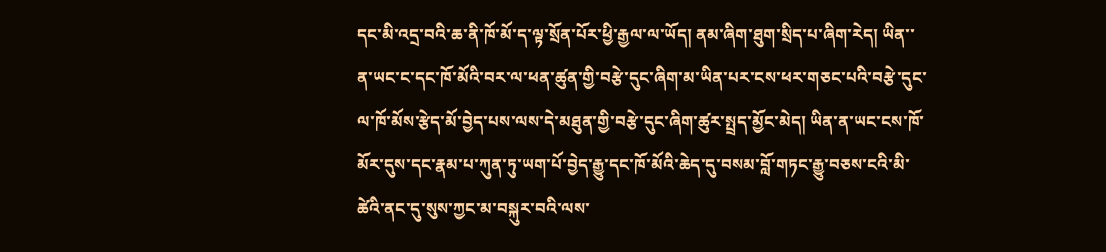དང་མི་འདྲ་བའི་ཆ་ནི་ཁོ་མོ་ད་ལྟ་སྲོན་པོར་ཕྱི་རྒྱལ་ལ་ཡོད། ནམ་ཞིག་ཐུག་སྲིད་པ་ཞིག་རེད། ཡིན་་ན་ཡང་ང་དང་ཁོ་མོའི་བར་ལ་ཕན་ཚུན་གྱི་བརྩེ་དུང་ཞིག་མ་ཡིན་པར་ངས་ཕར་གཅང་པའི་བརྩེ་དུང་ལ་ཁོ་མོས་རྩེད་མོ་བྱེད་པས་ལས་དེ་མཐུན་གྱི་བརྩེ་དུང་ཞིག་ཚུར་སྤྲད་མྱོང་མེད། ཡིན་ན་ཡང་ངས་ཁོ་མོར་དུས་དང་རྣམ་པ་ཀུན་ཏུ་ཡག་པོ་བྱེད་རྒྱུ་དང་ཁོ་མོའི་ཆེད་དུ་བསམ་བློ་གཏང་རྒྱུ་བཅས་ངའི་མི་ཚེའི་ནང་དུ་སུས་ཀྱང་མ་བསྐུར་བའི་ལས་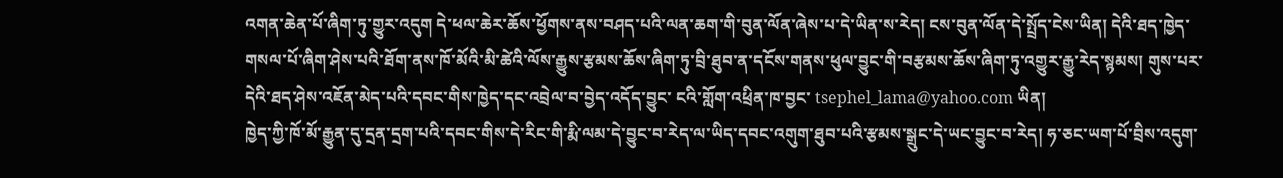འགན་ཆེན་པོ་ཞིག་ཏུ་གྱུར་འདུག དེ་ཕལ་ཆེར་ཆོས་ཕྱོགས་ནས་བཤད་པའི་ལན་ཆག་གི་བུན་ལོན་ཞེས་པ་དེ་ཡིན་ས་རེད། ངས་བུན་ལོན་དེ་སྤྲོད་ངེས་ཡིན། དེའི་ཐད་ཁྱེད་གསལ་པོ་ཞིག་ཤེས་པའི་ཐོག་ནས་ཁོ་མོའི་མི་ཚེའི་ལོས་རྒྱུས་རྩམས་ཆོས་ཞིག་ཏུ་བྲི་ཐུབ་ན་དངོས་གནས་ཕུལ་བྱུང་གི་བརྩམས་ཆོས་ཞིག་ཏུ་འགྱུར་རྒྱུ་རེད་སྙམས། གུས་པར་དེའི་ཐད་ཤེས་འཇོན་མེད་པའི་དབང་གིས་ཁྱེད་དང་འབྲེལ་བ་བྱེད་འདོད་བྱུང་ ངའི་གློག་འཕྲིན་ཁ་བྱང་ tsephel_lama@yahoo.com ཡིན།
ཁྱེད་ཀྱི་ཁོ་མོ་རྒྱུན་དུ་དྲན་དྲག་པའི་དབང་གིས་དེ་རིང་གི་རྨི་ལམ་དེ་བྱུང་བ་རེད་ལ་ཡིད་དབང་འགུག་ཐུབ་པའི་རྩམས་སྒྲུང་དེ་ཡང་བྱུང་བ་རེད། ཧ་ཅང་ཡག་པོ་བྲིས་འདུག་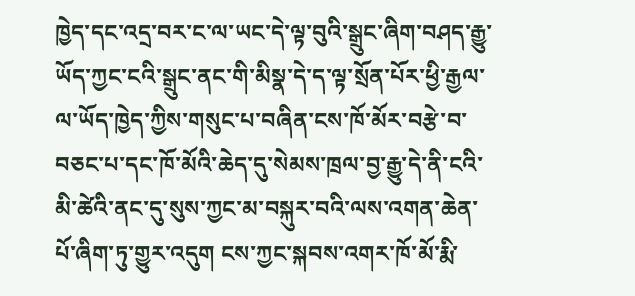ཁྱེད་དང་འདྲ་བར་ང་ལ་ཡང་དེ་ལྟ་བུའི་སྒྲུང་ཞིག་བཤད་རྒྱུ་ཡོད་ཀྱང་ངའི་སྒྲུང་ནང་གི་མིསྣ་དེ་ད་ལྟ་སྲོན་པོར་ཕྱི་རྒྱལ་ལ་ཡོད་ཁྱེད་ཀྱིས་གསུང་པ་བཞིན་ངས་ཁོ་མོར་བརྩེ་བ་བཅང་པ་དང་ཁོ་མོའི་ཆེད་དུ་སེམས་ཁྲལ་བྱ་རྒྱུ་དེ་ནི་ངའི་མི་ཚེའི་ནང་དུ་སུས་ཀྱང་མ་བསྐུར་བའི་ལས་འགན་ཆེན་པོ་ཞིག་ཏུ་གྱུར་འདུག ངས་ཀྱང་སྐབས་འགར་ཁོ་མོ་རྨི་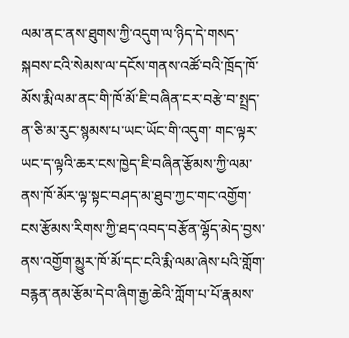ལམ་ནང་ནས་ཐུགས་ཀྱི་འདུག་ལ་ཉིད་དེ་གསད་སྐབས་ངའི་སེམས་ལ་དངོས་གནས་འཚོ་བའི་ཁྲོད་ཁོ་མོས་རྨི་ལམ་ནང་གི་ཁོ་མོ་ཇི་བཞིན་ངར་བརྩེ་བ་སྤྲད་ན་ཅི་མ་རུང་སྙམས་པ་ཡང་ཡོང་གི་འདུག་ གང་ལྟར་ཡང་ད་ལྟའི་ཆར་ངས་ཁྱེད་ཇི་བཞིན་རྩོམས་ཀྱི་ལམ་ནས་ཁོ་མོར་ལྟ་སྟང་བཤད་མ་ཐུབ་ཀྱང་གང་འགྱོག་ངས་རྩོམས་རིགས་ཀྱི་ཐད་འབད་བརྩོན་ལྷོད་མེད་བྱས་ནས་འགྱོག་མྱུར་ཁོ་མོ་དང་ངའི་རྨི་ལམ་ཞེས་པའི་གློག་བརྙན་ནམ་རྩོམ་དེབ་ཞིག་རྒྱ་ཆེའི་ཀློག་པ་པོ་རྣམས་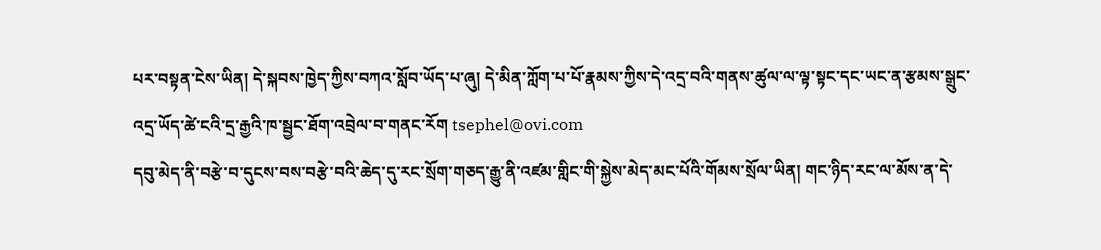པར་བསྟན་ངེས་ཡིན། དེ་སྐབས་ཁྱེད་ཀྱིས་བཀའ་སློབ་ཡོད་པ་ཞུ། དེ་མིན་ཀློག་པ་པོ་རྣམས་ཀྱིས་དེ་འདྲ་བའི་གནས་ཚུལ་ལ་ལྟ་སྟང་དང་ཡང་ན་རྩམས་སྒྲུང་འདྲ་ཡོད་ཚེ་ངའི་དྲ་རྒྱའི་ཁ་སྦྱང་ཐོག་འབྲེལ་བ་གནང་རོག tsephel@ovi.com
དབུ་མེད་ནི་བརྩེ་བ་དུངས་བས་བརྩེ་བའི་ཆེད་དུ་རང་སྲོག་གཅད་རྒྱུ་ནི་འཛམ་གླིང་གི་སྐྱེས་མེད་མང་པོའི་གོམས་སྲོལ་ཡིན། གང་ཉིད་རང་ལ་མོས་ན་དེ་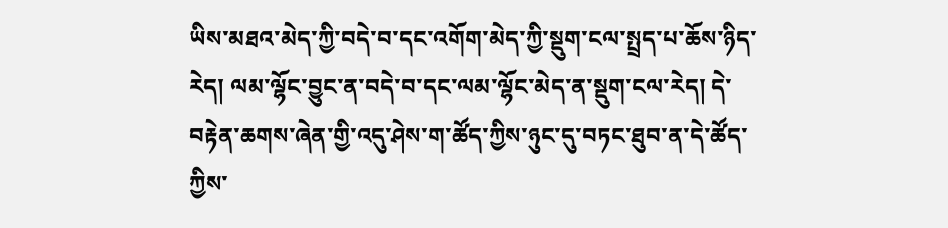ཡིས་མཐའ་མེད་ཀྱི་བདེ་བ་དང་འགོག་མེད་ཀྱི་སྡུག་ངལ་སྤྲད་པ་ཆོས་ཉིད་རེད། ལམ་ལྷོང་བྱུང་ན་བདེ་བ་དང་ལམ་ལྷོང་མེད་ན་སྡུག་ངལ་རེད། དེ་བརྟེན་ཆགས་ཞེན་གྱི་འདུ་ཤེས་ག་ཚོད་ཀྱིས་ཉུང་དུ་བཏང་ཐུབ་ན་དེ་ཚོད་ཀྱིས་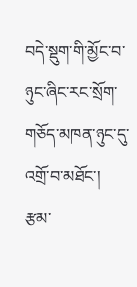བདེ་སྡུག་གི་མྱོང་བ་ཉུང་ཞིང་རང་སྲོག་གཅོད་མཁན་ཉུང་དུ་འགྲོ་བ་མཐོང་།
རྩམ་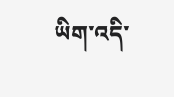ཡིག་འདི་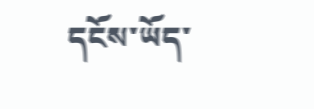དངོས་ཡོད་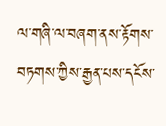ལ་གཞི་ལ་བཞག་ནས་རྟོགས་བཏགས་ཀྱིས་རྒྱན་པས་དངོས་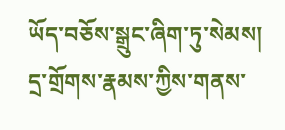ཡོད་བཅོས་སྒྲུང་ཞིག་ཏུ་སེམས།
དྲ་གྲོགས་རྣམས་ཀྱིས་གནས་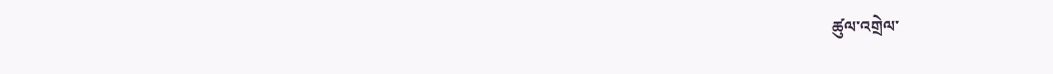ཚུལ་འགྲེལ་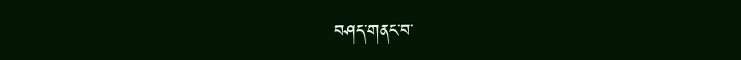བཤད་གནང་བ་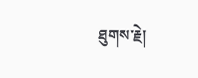ཐུགས་རྗེ།